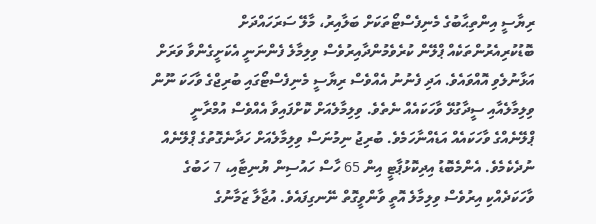ރިޔާސީ އިންތިޙާބުގެ މެނިފެސްޓޯތަކަށް ބަލާއިރު، މާލޭ ސަރަހައްދަށް ބޮޑުކުރިއެރުންތަކެއް ޕްލޭން ކުރެވެމުންދާއިރުވެސް ވިލިމާލެ ފެންނަނީ އެކަށީގެންވާ ވަރަށް އަޅާނުލެވި އޮއްވައެވެ. އަދި ފެނުނު އެއްވެސް ރިޔާސީ މެނިފެސްޓޯގައި ބުރިޖްގެ ވާހަކަ ނޫން ވިލިމާލެއާއި ސީދާގުޅޭ ވާހަކައެއް ނެތެވެ. ވިލިމާލެއަށް ކޮށްފައިވާ އެއްވެސް އުމްރާނީ ޕްލޭނެއްގެ ވާހަކައެއް އަޑެއްނާހަމެވެ. ބުރިޖު ނިމުނަސް ވިލިމާލެއަށް ހަދާނެގޮތުގެ ޕްލޭނެއް ނުދެކެމެވެ. އެންމެބޮޑު އިދިކޮޅުޕާޓީ އިން 65 ހާސް ހައުސިން ޔުނިޓާއި، 7 ހަބުގެ ވާހަކަދެއްކި އިރުވެސް ވިލިމާލެ އޮތީ ވާންވީގޮތް ނޭނގިފައެވެ. އުޖާލާ ޒަމާނުގެ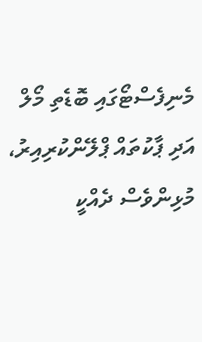މެނިފެސްޓޯގައި ބޮޑެތި މޯލް އަދި ޕާކުތައް ޕްލޭންކުރިއިރު، މުޅިންވެސް ދެއްކީ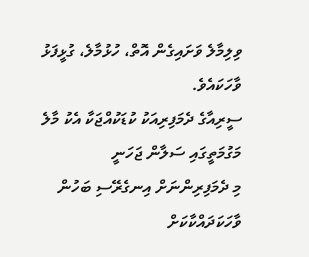ވިލިމާލެ ވަށައިގެން އޮތް، ހުޅުމާލެ، ގުޅީފަޅު ވާހަކައެވެ.
ސީރިއާގެ ދެމަފިރިއަކު ކުޑަކުއްޖަކާ އެކު މާލެ މަގުމަތީގައި ސަލާން ޖަހަނީ
މި ދެމަފިރިންނަށް އިނގެރޭސި ބަހުން ވާހަކަދައްކާކަށް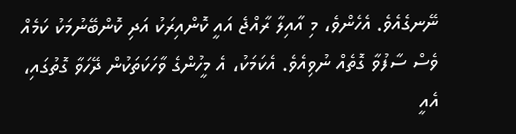ނޭނގެއެވެ. އެހެންވެ، މި އާއިލާ ރާއްޖެ އައީ ކޮންއިރަކު އަދި ކޮންބޭނުމަކު ކަމެއް ވެސް ސާފުވާ ގޮތެއް ނުވިއެވެ. އެކަމަކު، އެ މީހުންގެ ވާހަކަތަކުން ދޭހަވާ ގޮތުގައި، އެއީ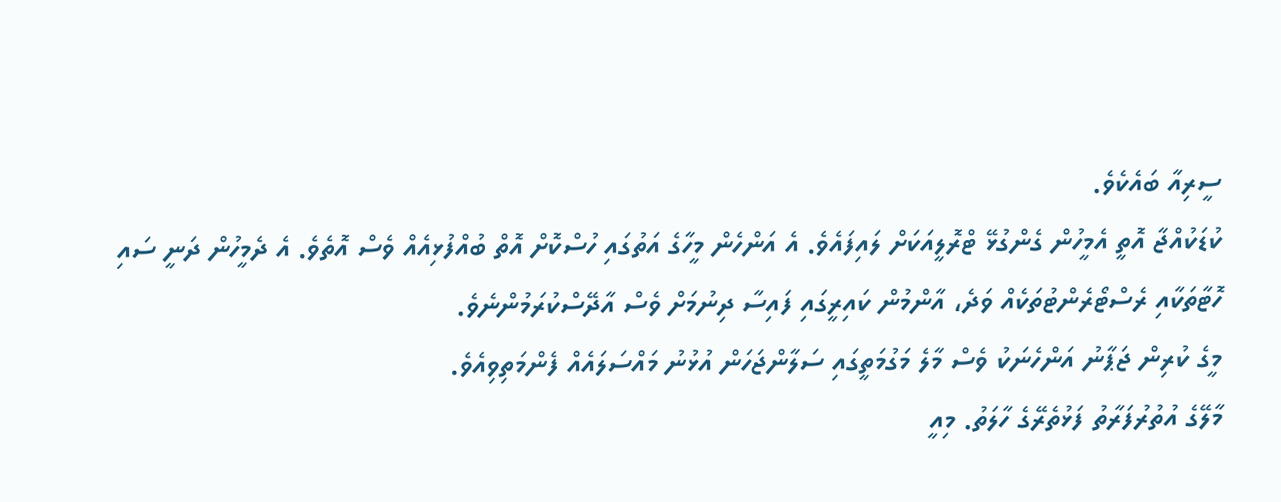ސީރިއާ ބައެކެވެ.
ކުޑަކުއްޖާ އޮތީ އެމީހުން ގެންގުޅޭ ޓްރޮލީއަކަށް ލައިފައެވެ. އެ އަންހެން މީހާގެ އަތުގައި ހުސްކޮށް އޮތް ބުއްފުޅިއެއް ވެސް އޮތެވެ. އެ ދެމީހުން ދަނީ ސައި ހޮޓާތަކާއި ރެސްޓޯރެންޓުތަކެއް ވަދެ، އާންމުން ކައިރީގައި ފައިސާ ދިނުމަށް ވެސް އާދޭސްކުރަމުންނެވެ.
މީގެ ކުރިން ޖަޕާނު އަންހެނަކު ވެސް މާލެ މަގުމަތީގައި ސަލާންޖަހަން އުޅުނު މައްސަލައެއް ފެންމަތިވިއެވެ.
މާލޭގެ އުތުރުފަރާތު ފަޅުތެރޭގެ ހާލަތު. މިއީ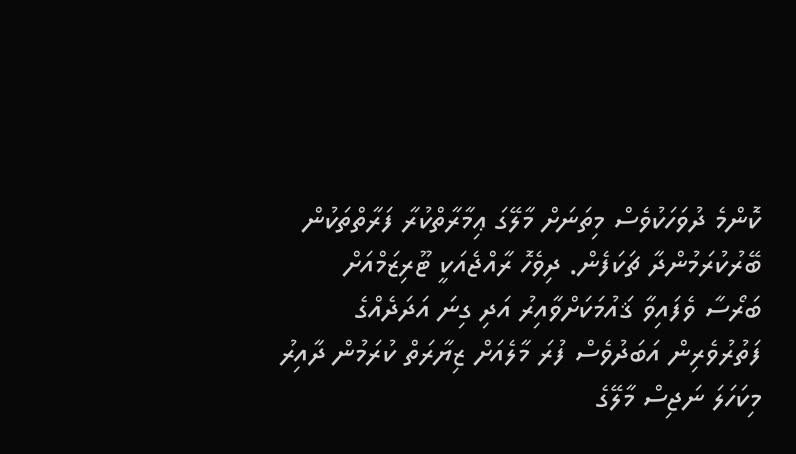ކޮންމެ ދުވަހަކުވެސް މިތަނަށް މާލޭގަ ޢިމާރާތްކުރާ ފަރާތްތަކުން ބޭރުކުރަމުންދާ ޗަކަފެން. ދިވެހޮ ރާއްޖެއަކީ ޓޫރިޒަމްއަށް ބަރޯސާ ވެފައިވާ ޤައުމަކަށްވާއިރު އަދި ގިނަ އަދަދެއްގެ ފަތުރުވެރިން އަބަދުވެސް ފުރަ މާލެއަށް ޒިޔާރަތް ކުރަމުން ދާއިރު މިކަހަލަ ނަޖިސް މާލޭގެ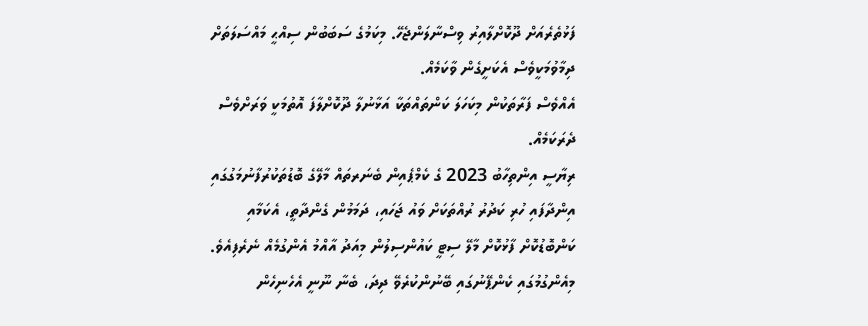ފަޅުތެރެއަށް ދޫކޮށްލާއިރު ވިސްނާލަންޖެހޭ. މިކަމުގެ ސަބަބުން ސިއްޙީ މައްސަލަތަށް ދިމާވުމަކީވެސް އެކަށީގެން ވާކަމެއް.
އެއްވެސް ފަރާތަކުން މިކަހަލަ ކަންތައްތަކާ އަޅާނުލާ ދޫކޮށްލާފަ އޮތުމަކީ ވަރަށްވެސް ދެރަކަމެއް.
ރިޔާސީ އިންތިހާބު 2023 ގެ ކެމްޕެއިން ބެނަރތައް މާލޭގެ ބޮޑުތަކުރުފާނުމަގުގައި އިންދާފައި ހުރި ކަދުރު ރުއްތަކަށް ވައު ޖަހައި، ދަމަމުން ގެންދާތީ، އެކަމާއި ކަންބޮޑުކޮށް ފާޅުކޮށް މާލޭ ސިޓީ ކައުންސިލުން މިއަދު އާއްމު އެންގުމެއް ނެރެފިއެވެ.
މިއެންގުމުގައި ކެންޕޭނުގައި ބޭނުންކުރެވޭ ދިދަ، ބެނާ ނޫނީ އެހެނިހެން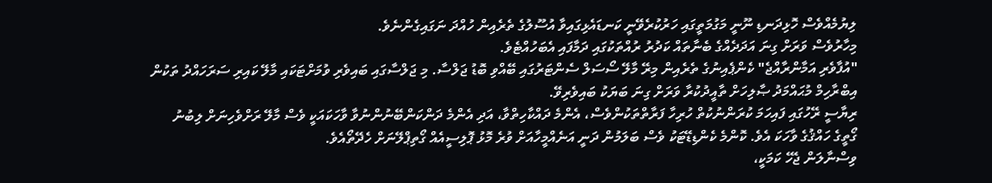ލިޔުމެއްވެސް ހޮޅިދަނޑި ނޫނީ މަގުމަތީގައި ހަރުކުރެވޭނީ ކަނޑައެޅިގައިވާ އުސޫލުގެ ތެރެއިން ހުއްދަ ނަގައިގެންނެވެ.
މިހާރުވެސް ވަރަށް ގިނަ އަދަދެއްގެ ބެނާތައް ކަދުރު ރުއްތަކުގައި ދަމާފައި އެބަހުއްޓެވެ.
"އުފާވެރި އަމާންރާއްޖެ" ކެންޕެއިނުގެ ތެރެއިން މިރޭ މާލޭ ސޯސަލް ސެންޓަރުގައި ބޭއްވި ބޮޑު ޖަލްސާ. މި ޖަލްސާގައި ބައިވެރި ވުމަށްޓަކައި މާލޭ ކައިރި ސަރަހައްދު ތަކުން އިބްރާހިމް މުޙައްމަދު ޞާލިހަށް ތާއީދުކުރާ ވަރަށް ގިނަ ބަޔަކު ބައިވެރިވޭ.
ރިޔާސީ ރޭހުގައި ފައިހަމަ ކުރަންނުކުތް ހުރިހާ ފަރާތްތަކުންވެސް، އެންމެ ދައްކާހިތްވާ، އަދި އެންމެ ދަންކަންބޭނުންނުވާ ވާހަކައަކީ ވެސް މާލޭ ރަށްވެހިނަށް ލިބުނު ގޯތީގެ ހައްޤުގެ ވާހަކަ އެވެ. ކޮންމެ ކެންޑިޑޭޓަކު ވެސް ބަލަމުން ދަނީ އަނެއްމީހާއަށް ވުރެ މޮޅު ޕޮލިސީއެއް ގޯތިޕްލޭނަށް ހެދޭތޯއެވެ.
ވިސްނާލަން ޖެހޭ ކަމަކީ،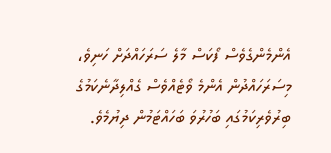އެންމެންގެވެސް ފޯކަސް މާލެ ސަރަހައްދަށް ހަނިވެ، މިސަރަހައްދުން އެންމެ ވޯޓެއްވެސް ގެއްލިދާނެކަމުގެ ބިރުވެރިކަމުގައި ބަހުރުވަ ބަހައްޓަމުން ދިޔުމެވެ.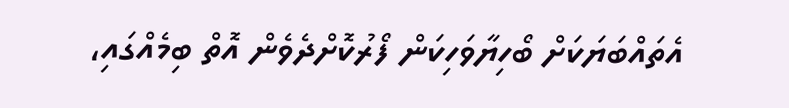އެތައްބަޔަކަށް ބޯހިޔާވަހިކަން ފޯރުކޮށްދެވެން އޮތް ބިމެއްގައި،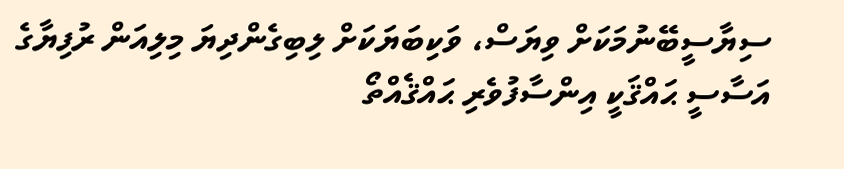ސިޔާސީބޭނުމަކަށް ވިޔަސް، ވަކިބަޔަކަށް ލިބިގެންދިޔަ މިލިއަން ރުފިޔާގެ އަސާސީ ޙައްޤަކީ އިންސާފުވެރި ޙައްޤެއްތޯ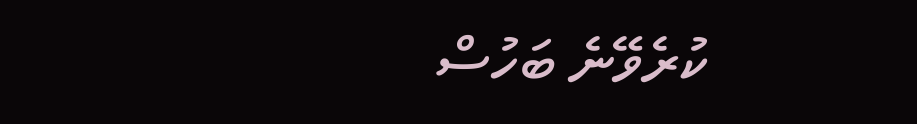ކުރެވޭނެ ބަހުސް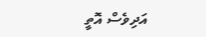އަދިވެސް އޮތީ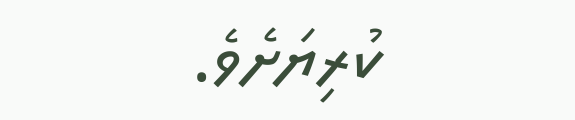ކުރިޔަށެވެ.